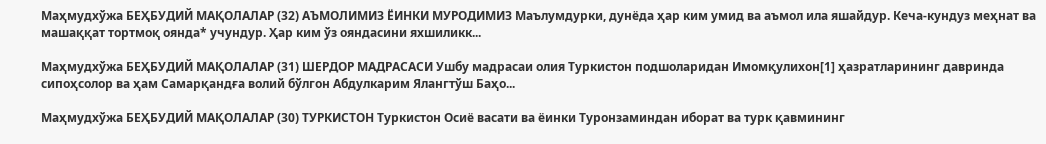Маҳмудхўжа БЕҲБУДИЙ МАҚОЛАЛАР (32) АЪМОЛИМИЗ ЁИНКИ МУРОДИМИЗ Маълумдурки, дунёда ҳар ким умид ва аъмол ила яшайдур. Кеча-кундуз меҳнат ва машаққат тортмоқ оянда* учундур. Ҳар ким ўз ояндасини яхшиликк...

Маҳмудхўжа БЕҲБУДИЙ МАҚОЛАЛАР (31) ШЕРДОР МАДРАСАСИ Ушбу мадрасаи олия Туркистон подшоларидан Имомқулихон[1] ҳазратларининг давринда сипоҳсолор ва ҳам Самарқандға волий бўлгон Абдулкарим Ялангтўш Баҳо...

Маҳмудхўжа БЕҲБУДИЙ МАҚОЛАЛАР (30) ТУРКИСТОН Туркистон Осиё васати ва ёинки Туронзаминдан иборат ва турк қавмининг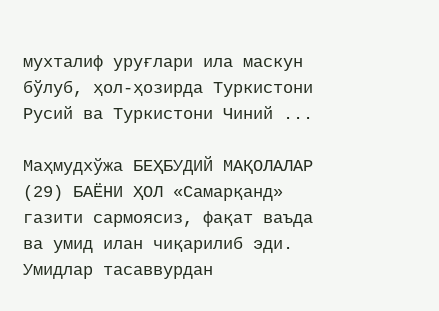мухталиф уруғлари ила маскун бўлуб, ҳол-ҳозирда Туркистони Русий ва Туркистони Чиний ...

Маҳмудхўжа БЕҲБУДИЙ МАҚОЛАЛАР (29) БАЁНИ ҲОЛ «Самарқанд» газити сармоясиз, фақат ваъда ва умид илан чиқарилиб эди. Умидлар тасаввурдан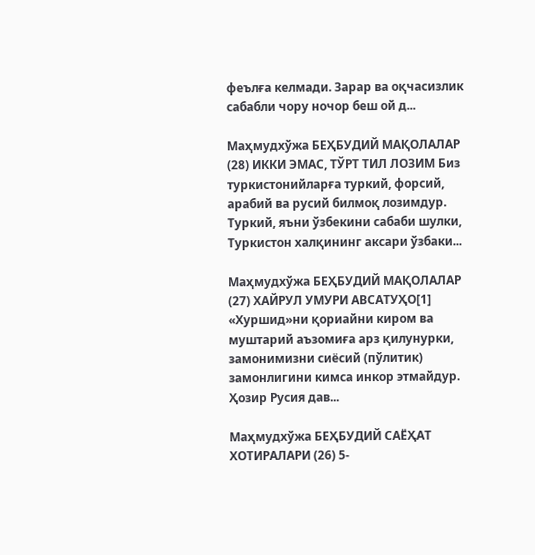феълға келмади. Зарар ва оқчасизлик сабабли чору ночор беш ой д...

Маҳмудхўжа БЕҲБУДИЙ МАҚОЛАЛАР (28) ИККИ ЭМАС, ТЎРТ ТИЛ ЛОЗИМ Биз туркистонийларға туркий, форсий, арабий ва русий билмоқ лозимдур. Туркий, яъни ўзбекини сабаби шулки, Туркистон халқининг аксари ўзбаки...

Маҳмудхўжа БЕҲБУДИЙ МАҚОЛАЛАР (27) ХАЙРУЛ УМУРИ АВСАТУҲО[1] «Хуршид»ни қориайни киром ва муштарий аъзомиға арз қилунурки, замонимизни сиёсий (пўлитик) замонлигини кимса инкор этмайдур. Ҳозир Русия дав...

Маҳмудхўжа БЕҲБУДИЙ САЁҲАТ ХОТИРАЛАРИ (26) 5-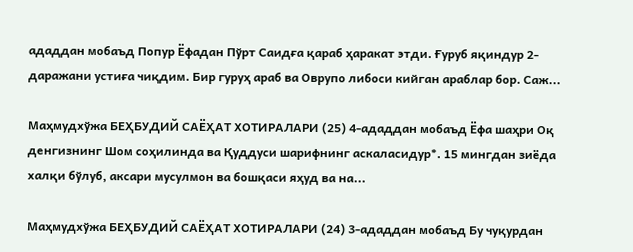ададдан мобаъд Попур Ёфадан Пўрт Саидға қараб ҳаракат этди. Ғуруб яқиндур 2-даражани устиға чиқдим. Бир гуруҳ араб ва Оврупо либоси кийган араблар бор. Саж...

Маҳмудхўжа БЕҲБУДИЙ САЁҲАТ ХОТИРАЛАРИ (25) 4-ададдан мобаъд Ёфа шаҳри Оқ денгизнинг Шом соҳилинда ва Қуддуси шарифнинг аскаласидур*. 15 мингдан зиёда халқи бўлуб, аксари мусулмон ва бошқаси яҳуд ва на...

Маҳмудхўжа БЕҲБУДИЙ САЁҲАТ ХОТИРАЛАРИ (24) 3-ададдан мобаъд Бу чуқурдан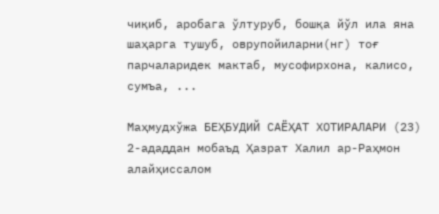чиқиб, аробага ўлтуруб, бошқа йўл ила яна шаҳарга тушуб, оврупойиларни(нг) тоғ парчаларидек мактаб, мусофирхона, калисо, сумъа, ...

Маҳмудхўжа БЕҲБУДИЙ САЁҲАТ ХОТИРАЛАРИ (23) 2-ададдан мобаъд Ҳазрат Халил ар-Раҳмон алайҳиссалом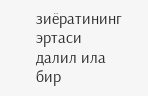зиёратининг эртаси далил ила бир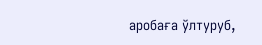аробаға ўлтуруб,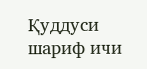Қуддуси шариф ичи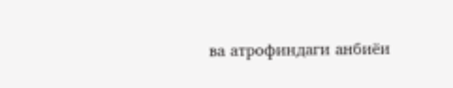ва атрофиндаги анбиёи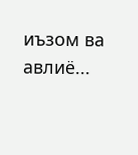иъзом ва авлиё...